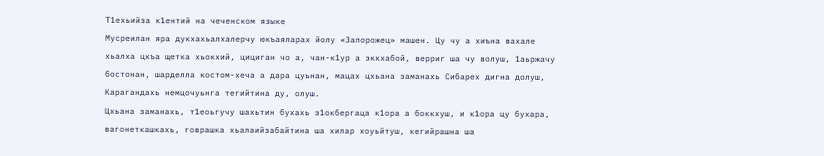Т1ехьийза к1ентий на чеченском языке
Мусреилан яра дукхахьалхалерчу юкъаяларах йолу «Запорожец» машен. Цу чу а хиъна вахале хьалха цкъа щетка хьокхий, цициган чо а, чан-к1ур а эккхабой, верриг ша чу волуш, 1аьржачу бостонан, шарделла костом-хеча а дара цуьнан, мацах цхьана заманахь Сибарех дигна долуш, Карагандахь немцочуьнга тегийтина ду, олуш.
Цхьана заманахь, т1еоьгучу шахьтин бухахь з1окбергаца к1ора а боккхуш, и к1ора цу бухара, вагонеткашкахь, говрашка хьалаийзабайтина ша хилар хоуьйтуш, кегийрашна ша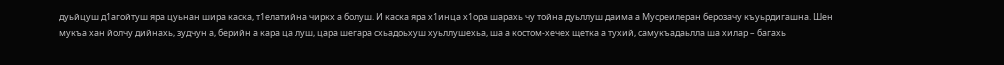дуьйцуш д1агойтуш яра цуьнан шира каска, т1елатийна чиркх а болуш. И каска яра х1инца х1ора шарахь чу тойна дуьллуш даима а Мусреилеран берозачу къуьрдигашна. Шен мукъа хан йолчу дийнахь, зудчун а, берийн а кара ца луш, цара шегара схьадоьхуш хуьллушехьа, ша а костом-хечех щетка а тухий, самукъадаьлла ша хилар – багахь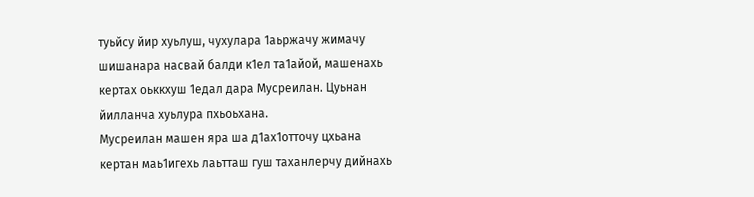туьйсу йир хуьлуш, чухулара 1аьржачу жимачу шишанара насвай балди к1ел та1айой, машенахь кертах оьккхуш 1едал дара Мусреилан. Цуьнан йилланча хуьлура пхьоьхана.
Мусреилан машен яра ша д1ах1отточу цхьана кертан маь1игехь лаьтташ гуш таханлерчу дийнахь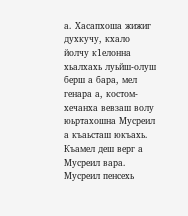а. Хасапхоша жижиг духкучу, кхало йолчу к1елонна хьалхахь луьйш-олуш берш а бара, мел генара а, костом-хечанха вевзаш волу юьртахошна Мусреил а къаьсташ юкъахь. Къамел деш верг а Мусреил вара. Мусреил пенсехь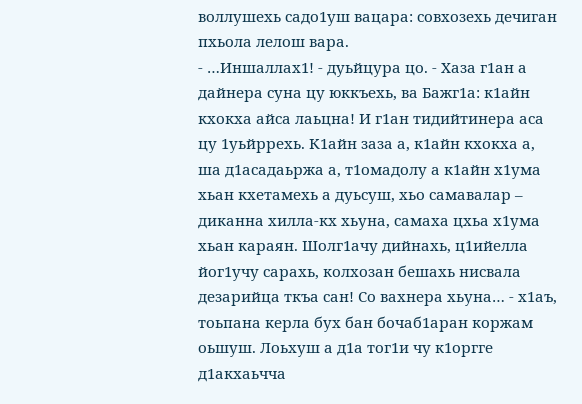воллушехь садо1уш вацара: совхозехь дечиган пхьола лелош вара.
- …Иншаллах1! - дуьйцура цо. - Хаза г1ан а дайнера суна цу юккъехь, ва Бажг1а: к1айн кхокха айса лаьцна! И г1ан тидийтинера аса цу 1уьйррехь. К1айн заза а, к1айн кхокха а, ша д1асадаьржа а, т1омадолу а к1айн х1ума хьан кхетамехь а дуьсуш, хьо самавалар – диканна хилла-кх хьуна, самаха цхьа х1ума хьан караян. Шолг1ачу дийнахь, ц1ийелла йог1учу сарахь, колхозан бешахь нисвала дезарийца ткъа сан! Со вахнера хьуна… - х1аъ, тоьпана керла бух бан бочаб1аран коржам оьшуш. Лоьхуш а д1а тог1и чу к1оргге д1акхаьчча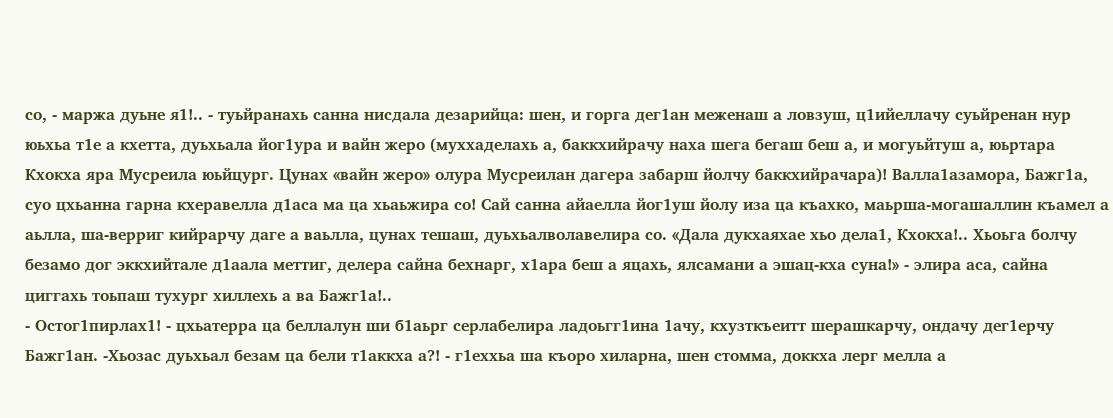со, - маржа дуьне я1!.. - туьйранахь санна нисдала дезарийца: шен, и горга дег1ан меженаш а ловзуш, ц1ийеллачу суьйренан нур юьхьа т1е а кхетта, дуьхьала йог1ура и вайн жеро (муххаделахь а, баккхийрачу наха шега бегаш беш а, и могуьйтуш а, юьртара Кхокха яра Мусреила юьйцург. Цунах «вайн жеро» олура Мусреилан дагера забарш йолчу баккхийрачара)! Валла1азамора, Бажг1а, суо цхьанна гарна кхеравелла д1аса ма ца хьаьжира со! Сай санна айаелла йог1уш йолу иза ца къахко, маьрша-могашаллин къамел а аьлла, ша-верриг кийрарчу даге а ваьлла, цунах тешаш, дуьхьалволавелира со. «Дала дукхаяхае хьо дела1, Кхокха!.. Хьоьга болчу безамо дог эккхийтале д1аала меттиг, делера сайна бехнарг, х1ара беш а яцахь, ялсамани а эшац-кха суна!» - элира аса, сайна циггахь тоьпаш тухург хиллехь а ва Бажг1а!..
- Остог1пирлах1! - цхьатерра ца беллалун ши б1аьрг серлабелира ладоьгг1ина 1ачу, кхузткъеитт шерашкарчу, ондачу дег1ерчу Бажг1ан. -Хьозас дуьхьал безам ца бели т1аккха а?! - г1еххьа ша къоро хиларна, шен стомма, доккха лерг мелла а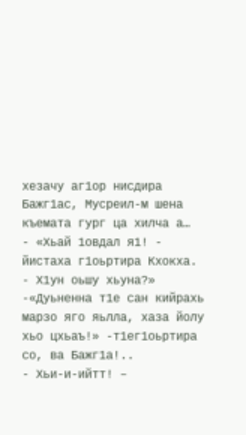хезачу аг1ор нисдира Бажг1ас, Мусреил-м шена къемата гург ца хилча а…
- «Хьай 1овдал я1! - йистаха г1оьртира Кхокха. - Х1ун оьшу хьуна?» -«Дуьненна т1е сан кийрахь марзо яго яьлла, хаза йолу хьо цхьаъ!» -т1ег1оьртира со, ва Бажг1а!..
- Хьи-и-ийтт! –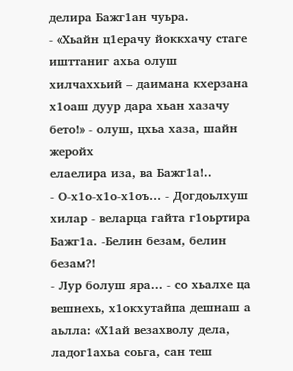делира Бажг1ан чуьра.
- «Хьайн ц1ерачу йоккхачу стаге ишттаниг ахьа олуш хилчаххьий – даимана кхерзана х1оаш дуур дара хьан хазачу бето!» - олуш, цхьа хаза, шайн жеройх
елаелира иза, ва Бажг1а!..
- О-х1о-х1о-х1оъ… - Догдоьлхуш хилар - веларца гайта г1оьртира Бажг1а. -Белин безам, белин безам?!
- Лур болуш яра… - со хьалхе ца вешнехь, х1окхутайпа дешнаш а аьлла: «Х1ай везахволу дела, ладог1ахьа соьга, сан теш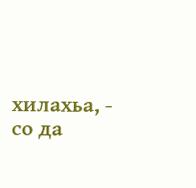хилахьа, - со да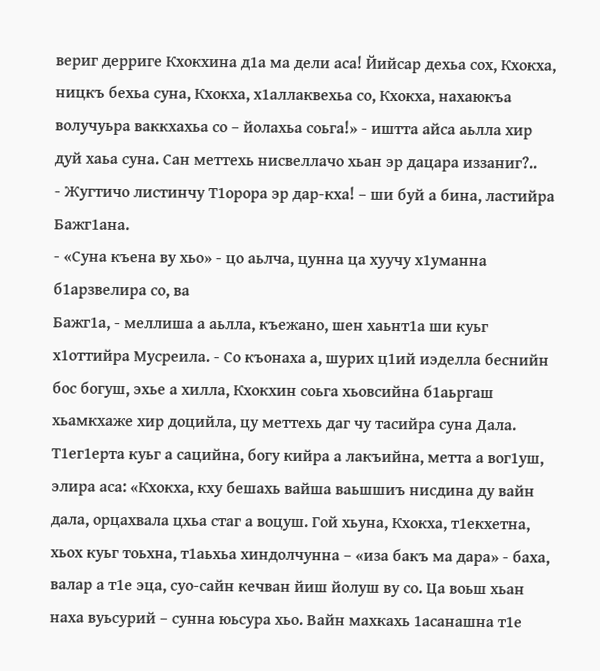вериг дерриге Кхокхина д1а ма дели аса! Йийсар дехьа сох, Кхокха, ницкъ бехьа суна, Кхокха, х1аллаквехьа со, Кхокха, нахаюкъа волучуьра ваккхахьа со – йолахьа соьга!» - иштта айса аьлла хир дуй хаьа суна. Сан меттехь нисвеллачо хьан эр дацара иззаниг?..
- Жугтичо листинчу Т1орора эр дар-кха! – ши буй а бина, ластийра Бажг1ана.
- «Суна къена ву хьо» - цо аьлча, цунна ца хуучу х1уманна б1арзвелира со, ва
Бажг1а, - меллиша а аьлла, къежано, шен хаьнт1а ши куьг х1оттийра Мусреила. - Со къонаха а, шурих ц1ий иэделла беснийн бос богуш, эхье а хилла, Кхокхин соьга хьовсийна б1аьргаш хьамкхаже хир доцийла, цу меттехь даг чу тасийра суна Дала. Т1ег1ерта куьг а сацийна, богу кийра а лакъийна, метта а вог1уш, элира аса: «Кхокха, кху бешахь вайша ваьшшиъ нисдина ду вайн дала, орцахвала цхьа стаг а воцуш. Гой хьуна, Кхокха, т1екхетна, хьох куьг тоьхна, т1аьхьа хиндолчунна – «иза бакъ ма дара» - баха, валар а т1е эца, суо-сайн кечван йиш йолуш ву со. Ца воьш хьан наха вуьсурий – сунна юьсура хьо. Вайн махкахь 1асанашна т1е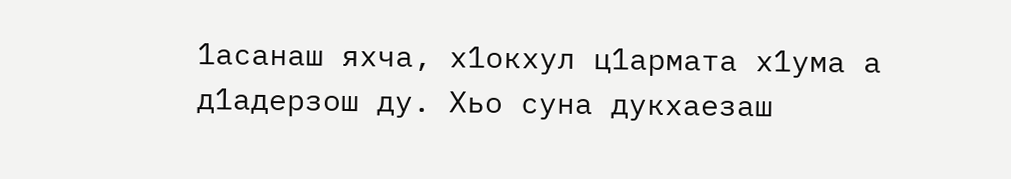1асанаш яхча, х1окхул ц1армата х1ума а д1адерзош ду. Хьо суна дукхаезаш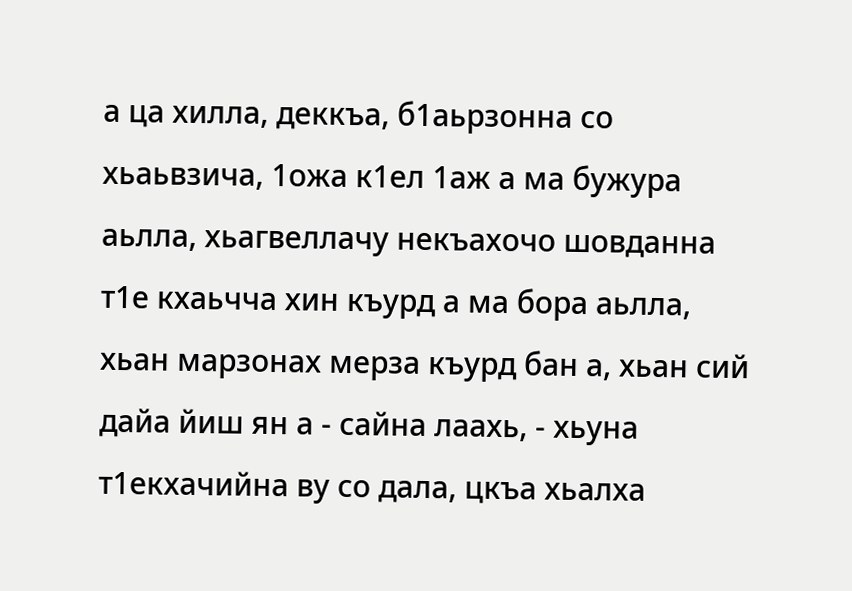а ца хилла, деккъа, б1аьрзонна со хьаьвзича, 1ожа к1ел 1аж а ма бужура аьлла, хьагвеллачу некъахочо шовданна т1е кхаьчча хин къурд а ма бора аьлла, хьан марзонах мерза къурд бан а, хьан сий дайа йиш ян а - сайна лаахь, - хьуна т1екхачийна ву со дала, цкъа хьалха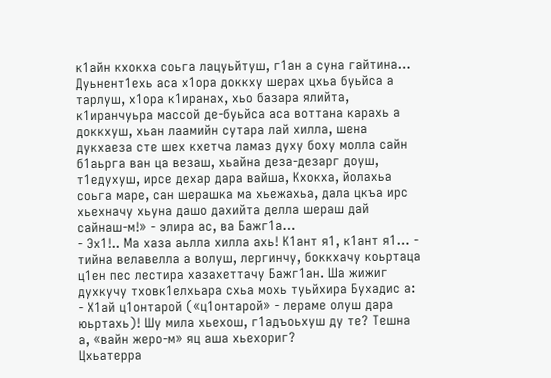к1айн кхокха соьга лацуьйтуш, г1ан а суна гайтина… Дуьнент1ехь аса х1ора доккху шерах цхьа буьйса а тарлуш, х1ора к1иранах, хьо базара ялийта, к1иранчуьра массой де-буьйса аса воттана карахь а доккхуш, хьан лаамийн сутара лай хилла, шена дукхаеза сте шех кхетча ламаз духу боху молла сайн б1аьрга ван ца везаш, хьайна деза-дезарг доуш, т1едухуш, ирсе дехар дара вайша, Кхокха, йолахьа соьга маре, сан шерашка ма хьежахьа, дала цкъа ирс хьехначу хьуна дашо дахийта делла шераш дай сайнаш-м!» - элира ас, ва Бажг1а…
- Эх1!.. Ма хаза аьлла хилла ахь! К1ант я1, к1ант я1… - тийна велавелла а волуш, лергинчу, боккхачу коьртаца ц1ен пес лестира хазахеттачу Бажг1ан. Ша жижиг духкучу тховк1елхьара схьа мохь туьйхира Бухадис а:
- Х1ай ц1онтарой («ц1онтарой» - лераме олуш дара юьртахь)! Шу мила хьехош, г1адъоьхуш ду те? Тешна а, «вайн жеро-м» яц аша хьехориг?
Цхьатерра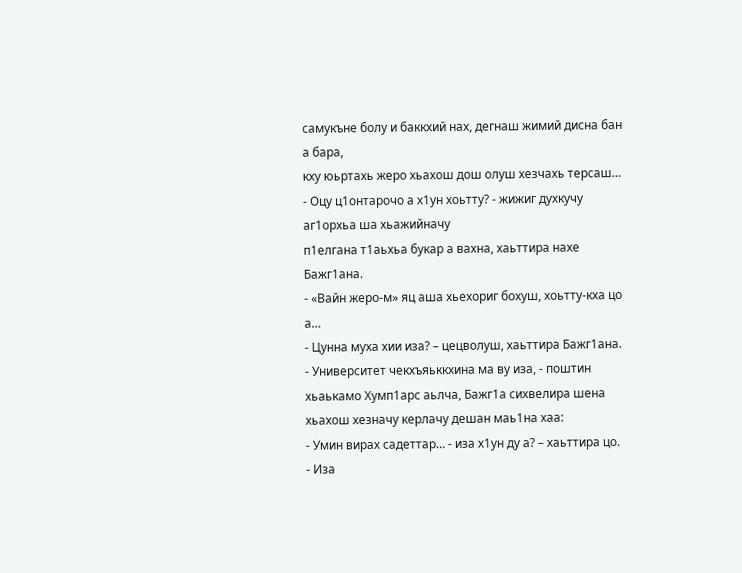самукъне болу и баккхий нах, дегнаш жимий дисна бан а бара,
кху юьртахь жеро хьахош дош олуш хезчахь терсаш…
- Оцу ц1онтарочо а х1ун хоьтту? - жижиг духкучу аг1орхьа ша хьажийначу
п1елгана т1аьхьа букар а вахна, хаьттира нахе Бажг1ана.
- «Вайн жеро-м» яц аша хьехориг бохуш, хоьтту-кха цо а…
- Цунна муха хии иза? – цецволуш, хаьттира Бажг1ана.
- Университет чекхъяьккхина ма ву иза, - поштин хьаькамо Хумп1арс аьлча, Бажг1а сихвелира шена хьахош хезначу керлачу дешан маь1на хаа:
- Умин вирах садеттар… - иза х1ун ду а? – хаьттира цо.
- Иза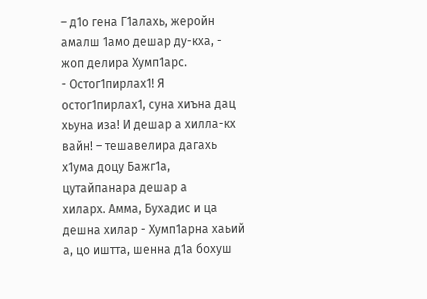– д1о гена Г1алахь, жеройн амалш 1амо дешар ду-кха, - жоп делира Хумп1арс.
- Остог1пирлах1! Я остог1пирлах1, суна хиъна дац хьуна иза! И дешар а хилла-кх вайн! – тешавелира дагахь х1ума доцу Бажг1а, цутайпанара дешар а
хиларх. Амма, Бухадис и ца дешна хилар - Хумп1арна хаьий а, цо иштта, шенна д1а бохуш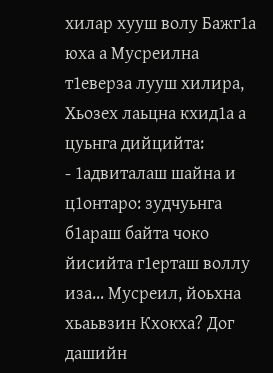хилар хууш волу Бажг1а юха а Мусреилна т1еверза лууш хилира, Хьозех лаьцна кхид1а а цуьнга дийцийта:
- 1адвиталаш шайна и ц1онтаро: зудчуьнга б1араш байта чоко йисийта г1ерташ воллу иза… Мусреил, йоьхна хьаьвзин Кхокха? Дог дашийн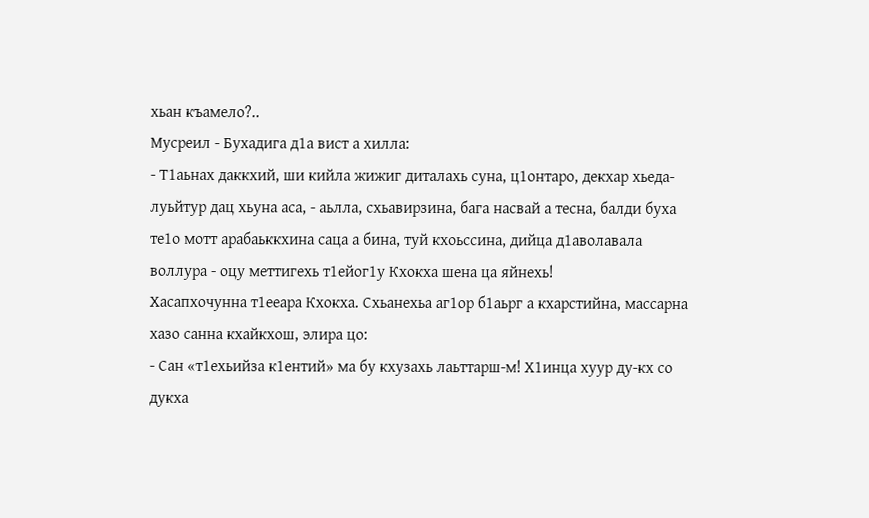хьан къамело?..
Мусреил - Бухадига д1а вист а хилла:
- Т1аьнах даккхий, ши кийла жижиг диталахь суна, ц1онтаро, декхар хьеда-
луьйтур дац хьуна аса, - аьлла, схьавирзина, бага насвай а тесна, балди буха те1о мотт арабаьккхина саца а бина, туй кхоьссина, дийца д1аволавала воллура - оцу меттигехь т1ейог1у Кхокха шена ца яйнехь!
Хасапхочунна т1ееара Кхокха. Схьанехьа аг1ор б1аьрг а кхарстийна, массарна хазо санна кхайкхош, элира цо:
- Сан «т1ехьийза к1ентий» ма бу кхузахь лаьттарш-м! Х1инца хуур ду-кх со дукха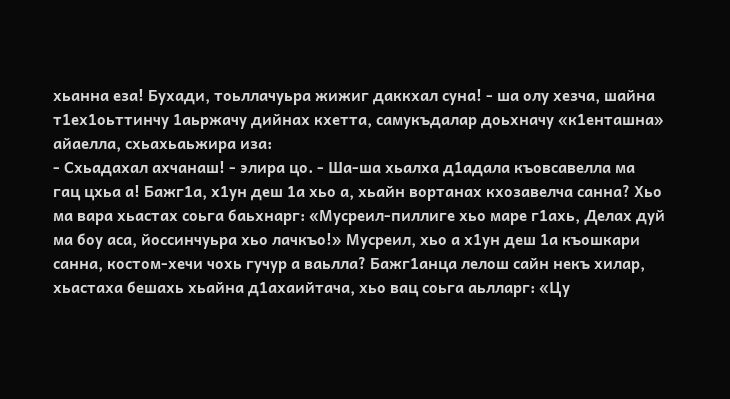хьанна еза! Бухади, тоьллачуьра жижиг даккхал суна! - ша олу хезча, шайна т1ех1оьттинчу 1аьржачу дийнах кхетта, самукъдалар доьхначу «к1енташна» айаелла, схьахьаьжира иза:
- Схьадахал ахчанаш! - элира цо. - Ша-ша хьалха д1адала къовсавелла ма гац цхьа а! Бажг1а, х1ун деш 1а хьо а, хьайн вортанах кхозавелча санна? Хьо ма вара хьастах соьга баьхнарг: «Мусреил-пиллиге хьо маре г1ахь, Делах дуй ма боу аса, йоссинчуьра хьо лачкъо!» Мусреил, хьо а х1ун деш 1а къошкари санна, костом-хечи чохь гучур а ваьлла? Бажг1анца лелош сайн некъ хилар,
хьастаха бешахь хьайна д1ахаийтача, хьо вац соьга аьлларг: «Цу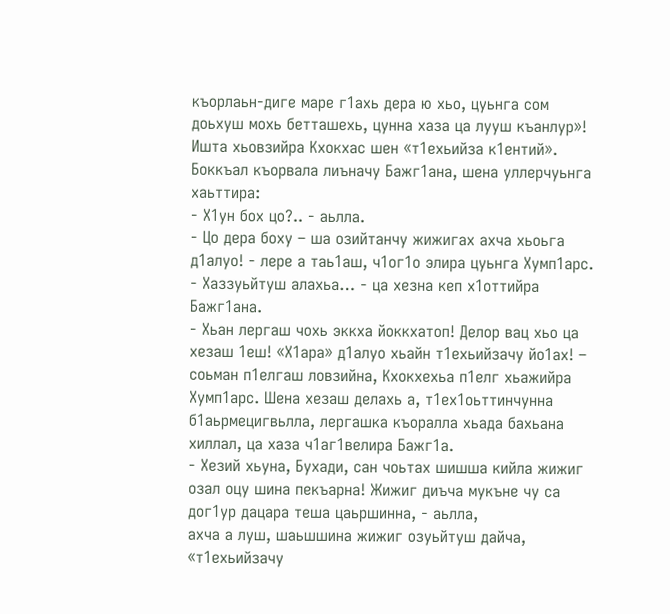къорлаьн-диге маре г1ахь дера ю хьо, цуьнга сом доьхуш мохь бетташехь, цунна хаза ца лууш къанлур»!
Ишта хьовзийра Кхокхас шен «т1ехьийза к1ентий». Боккъал къорвала лиъначу Бажг1ана, шена уллерчуьнга хаьттира:
- Х1ун бох цо?.. - аьлла.
- Цо дера боху – ша озийтанчу жижигах ахча хьоьга д1алуо! - лере а таь1аш, ч1ог1о элира цуьнга Хумп1арс.
- Хаззуьйтуш алахьа… - ца хезна кеп х1оттийра Бажг1ана.
- Хьан лергаш чохь эккха йоккхатоп! Делор вац хьо ца хезаш 1еш! «Х1ара» д1алуо хьайн т1ехьийзачу йо1ах! – соьман п1елгаш ловзийна, Кхокхехьа п1елг хьажийра Хумп1арс. Шена хезаш делахь а, т1ех1оьттинчунна б1аьрмецигвьлла, лергашка къоралла хьада бахьана хиллал, ца хаза ч1аг1велира Бажг1а.
- Хезий хьуна, Бухади, сан чоьтах шишша кийла жижиг озал оцу шина пекъарна! Жижиг диъча мукъне чу са дог1ур дацара теша цаьршинна, - аьлла,
ахча а луш, шаьшшина жижиг озуьйтуш дайча, «т1ехьийзачу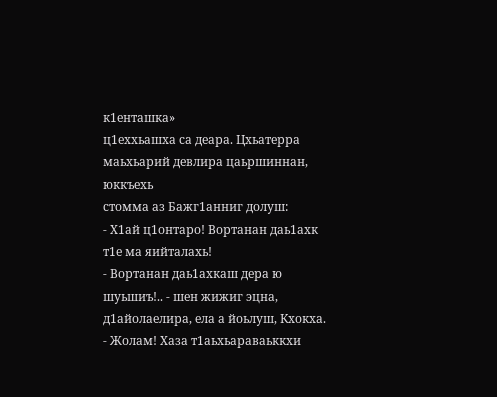к1енташка»
ц1еххьашха са деара. Цхьатерра маьхьарий девлира цаьршиннан, юккъехь
стомма аз Бажг1анниг долуш:
- Х1ай ц1онтаро! Вортанан даь1ахк т1е ма яийталахь!
- Вортанан даь1ахкаш дера ю шуьшиъ!.. - шен жижиг эцна, д1айолаелира, ела а йоьлуш, Кхокха.
- Жолам! Хаза т1аьхьараваьккхи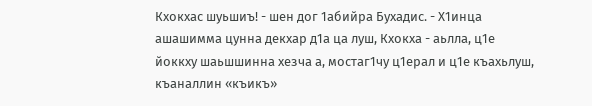Кхокхас шуьшиъ! - шен дог 1абийра Бухадис. - Х1инца ашашимма цунна декхар д1а ца луш, Кхокха - аьлла, ц1е
йоккху шаьшшинна хезча а, мостаг1чу ц1ерал и ц1е къахьлуш, къаналлин «къикъ»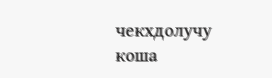чекхдолучу коша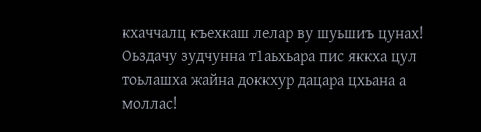кхаччалц къехкаш лелар ву шуьшиъ цунах! Оьздачу зудчунна т1аьхьара пис яккха цул тоьлашха жайна доккхур дацара цхьана а моллас!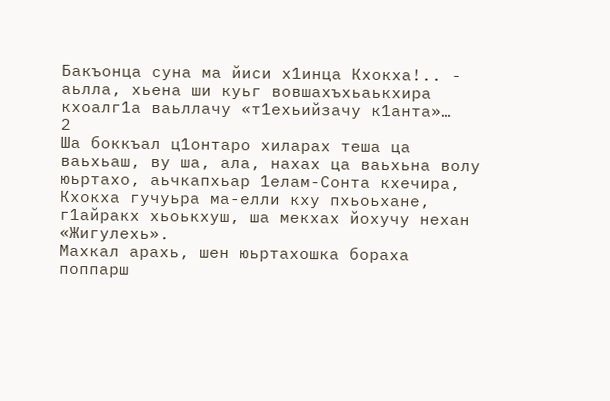Бакъонца суна ма йиси х1инца Кхокха!.. - аьлла, хьена ши куьг вовшахъхьаькхира кхоалг1а ваьллачу «т1ехьийзачу к1анта»…
2
Ша боккъал ц1онтаро хиларах теша ца ваьхьаш, ву ша, ала, нахах ца ваьхьна волу юьртахо, аьчкапхьар 1елам-Сонта кхечира, Кхокха гучуьра ма-елли кху пхьоьхане, г1айракх хьоькхуш, ша мекхах йохучу нехан «Жигулехь».
Махкал арахь, шен юьртахошка бораха поппарш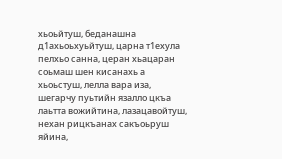хьоьйтуш, беданашна д1ахьоьхуьйтуш, царна т1ехула пелхьо санна, церан хьацаран соьмаш шен кисанахь а хьоьстуш, лелла вара иза, шегарчу пуьтийн язалло цкъа лаьтта вожийтина, лазацавойтуш, нехан рицкъанах сакъоьруш яйина,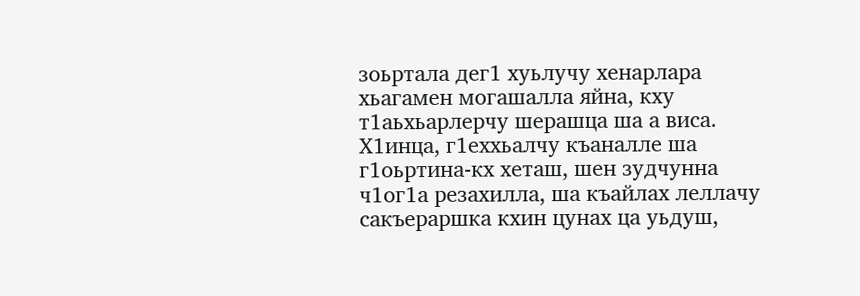зоьртала дег1 хуьлучу хенарлара хьагамен могашалла яйна, кху т1аьхьарлерчу шерашца ша а виса. Х1инца, г1еххьалчу къаналле ша г1оьртина-кх хеташ, шен зудчунна ч1ог1а резахилла, ша къайлах леллачу сакъераршка кхин цунах ца уьдуш,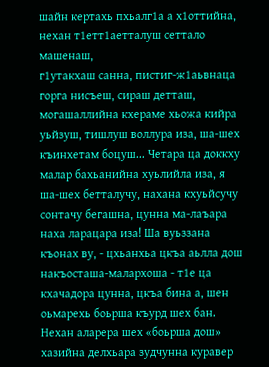шайн кертахь пхьалг1а а х1оттийна, нехан т1етт1аетталуш сеттало машенаш,
г1утакхаш санна, пистиг-ж1аьвнаца горга нисъеш, сираш детташ, могашаллийна кхераме хьожа кийра уьйзуш, тишлуш воллура иза, ша-шех къинхетам боцуш... Четара ца доккху малар бахьанийна хуьлийла иза, я ша-шех бетталучу, нахана кхуьйсучу сонтачу бегашна, цунна ма-лаъара наха ларацара иза! Ша вуьззана къонах ву, - цхьанхьа цкъа аьлла дош накъосташа-малархоша - т1е ца кхачадора цунна, цкъа бина а, шен оьмарехь боьрша къурд шех бан. Нехан аларера шех «боьрша дош» хазийна делхьара зудчунна куравер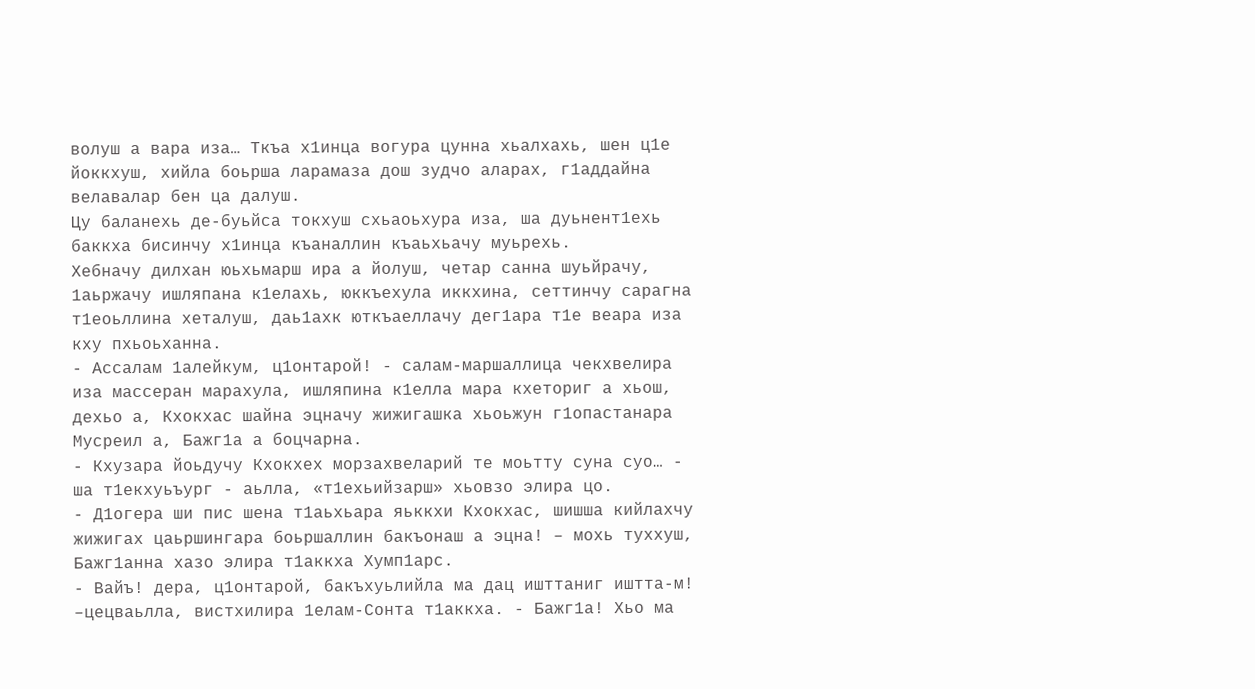волуш а вара иза… Ткъа х1инца вогура цунна хьалхахь, шен ц1е йоккхуш, хийла боьрша ларамаза дош зудчо аларах, г1аддайна велавалар бен ца далуш.
Цу баланехь де-буьйса токхуш схьаоьхура иза, ша дуьнент1ехь баккха бисинчу х1инца къаналлин къаьхьачу муьрехь.
Хебначу дилхан юьхьмарш ира а йолуш, четар санна шуьйрачу, 1аьржачу ишляпана к1елахь, юккъехула иккхина, сеттинчу сарагна т1еоьллина хеталуш, даь1ахк юткъаеллачу дег1ара т1е веара иза кху пхьоьханна.
- Ассалам 1алейкум, ц1онтарой! - салам-маршаллица чекхвелира иза массеран марахула, ишляпина к1елла мара кхеториг а хьош, дехьо а, Кхокхас шайна эцначу жижигашка хьоьжун г1опастанара Мусреил а, Бажг1а а боцчарна.
- Кхузара йоьдучу Кхокхех морзахвеларий те моьтту суна суо… - ша т1екхуьъург - аьлла, «т1ехьийзарш» хьовзо элира цо.
- Д1огера ши пис шена т1аьхьара яьккхи Кхокхас, шишша кийлахчу жижигах цаьршингара боьршаллин бакъонаш а эцна! – мохь туххуш, Бажг1анна хазо элира т1аккха Хумп1арс.
- Вайъ! дера, ц1онтарой, бакъхуьлийла ма дац ишттаниг иштта-м! –цецваьлла, вистхилира 1елам-Сонта т1аккха. - Бажг1а! Хьо ма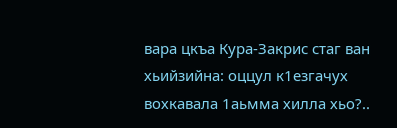вара цкъа Кура-Закрис стаг ван хьийзийна: оццул к1езгачух вохкавала 1аьмма хилла хьо?..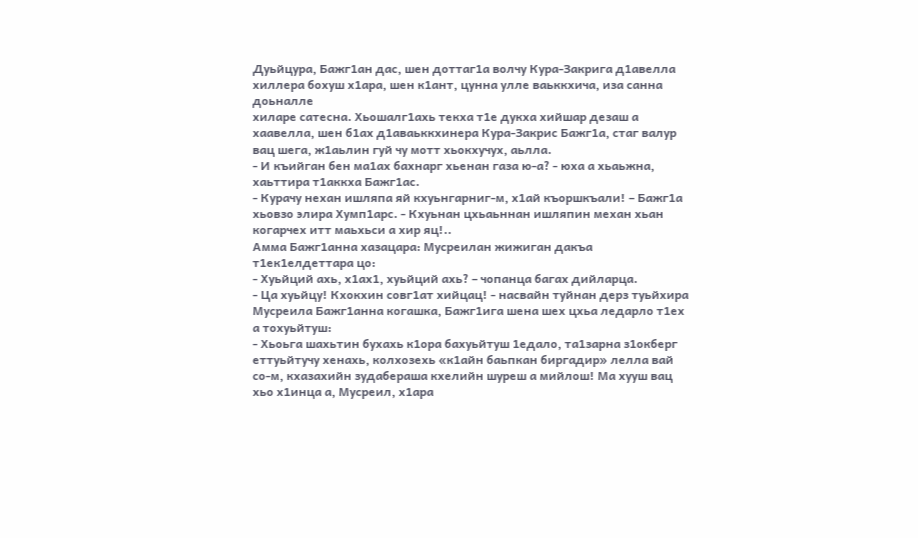Дуьйцура, Бажг1ан дас, шен доттаг1а волчу Кура-Закрига д1авелла хиллера бохуш х1ара, шен к1ант, цунна улле ваьккхича, иза санна доьналле
хиларе сатесна. Хьошалг1ахь текха т1е дукха хийшар дезаш а хаавелла, шен б1ах д1аваьккхинера Кура-Закрис Бажг1а, стаг валур вац шега, ж1аьлин гуй чу мотт хьокхучух, аьлла.
- И къийган бен ма1ах бахнарг хьенан газа ю-а? - юха а хьаьжна, хаьттира т1аккха Бажг1ас.
- Курачу нехан ишляпа яй кхуьнгарниг-м, х1ай къоршкъали! – Бажг1а хьовзо элира Хумп1арс. - Кхуьнан цхьаьннан ишляпин механ хьан когарчех итт маьхьси а хир яц!..
Амма Бажг1анна хазацара: Мусреилан жижиган дакъа т1ек1елдеттара цо:
- Хуьйций ахь, х1ах1, хуьйций ахь? – чопанца багах дийларца.
- Ца хуьйцу! Кхокхин совг1ат хийцац! - насвайн туйнан дерз туьйхира Мусреила Бажг1анна когашка, Бажг1ига шена шех цхьа ледарло т1ех а тохуьйтуш:
- Хьоьга шахьтин бухахь к1ора бахуьйтуш 1едало, та1зарна з1окберг еттуьйтучу хенахь, колхозехь «к1айн баьпкан биргадир» лелла вай со-м, кхазахийн зудабераша кхелийн шуреш а мийлош! Ма хууш вац хьо х1инца а, Мусреил, х1ара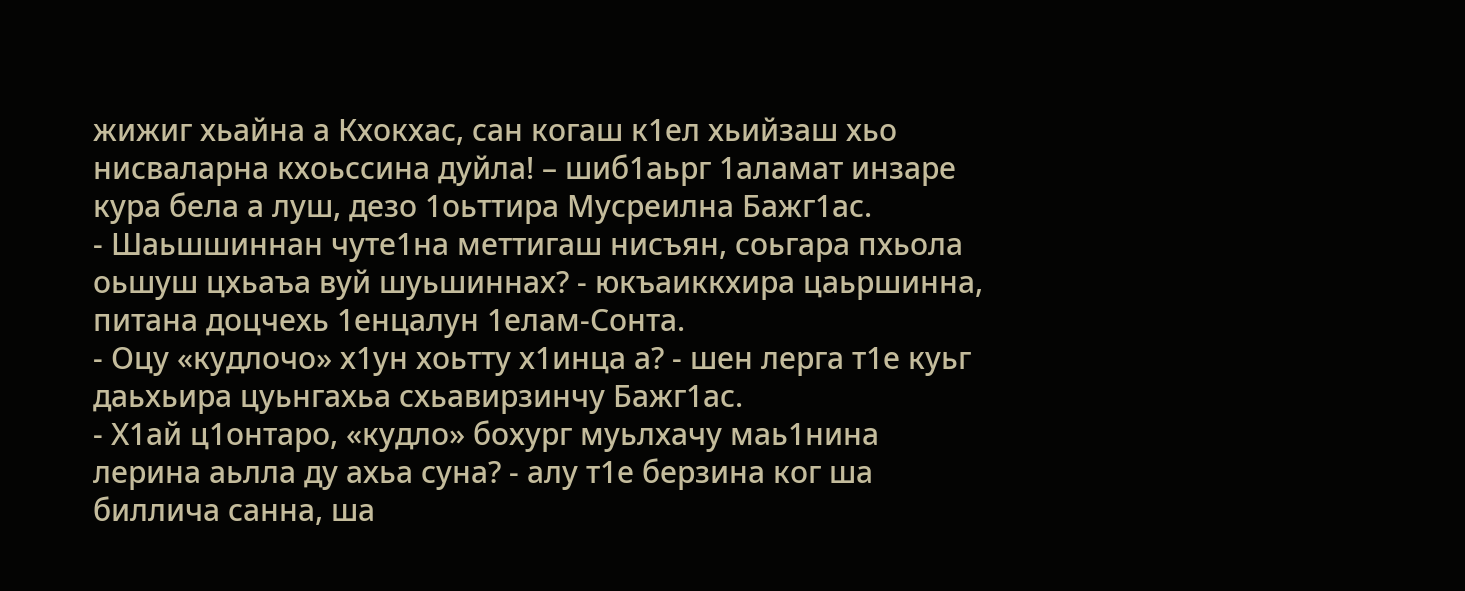жижиг хьайна а Кхокхас, сан когаш к1ел хьийзаш хьо нисваларна кхоьссина дуйла! – шиб1аьрг 1аламат инзаре кура бела а луш, дезо 1оьттира Мусреилна Бажг1ас.
- Шаьшшиннан чуте1на меттигаш нисъян, соьгара пхьола оьшуш цхьаъа вуй шуьшиннах? - юкъаиккхира цаьршинна, питана доцчехь 1енцалун 1елам-Сонта.
- Оцу «кудлочо» х1ун хоьтту х1инца а? - шен лерга т1е куьг даьхьира цуьнгахьа схьавирзинчу Бажг1ас.
- Х1ай ц1онтаро, «кудло» бохург муьлхачу маь1нина лерина аьлла ду ахьа суна? - алу т1е берзина ког ша биллича санна, ша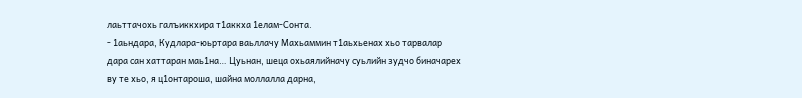лаьттачохь галъиккхира т1аккха 1елам-Сонта.
- 1аьндара, Кудлара-юьртара ваьллачу Махьаммин т1аьхьенах хьо тарвалар дара сан хаттаран маь1на… Цуьнан, шеца охьаялийначу суьлийн зудчо биначарех ву те хьо, я ц1онтароша, шайна моллалла дарна,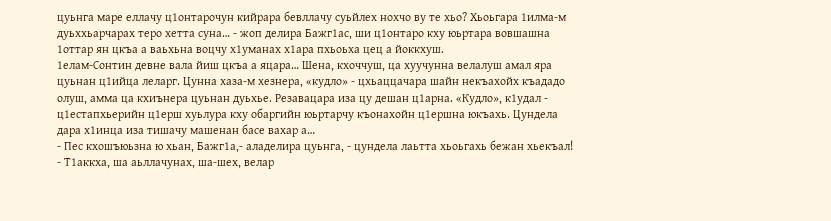цуьнга маре еллачу ц1онтарочун кийрара бевллачу суьйлех нохчо ву те хьо? Хьоьгара 1илма-м дуьххьарчарах теро хетта суна… - жоп делира Бажг1ас, ши ц1онтаро кху юьртара вовшашна 1оттар ян цкъа а ваьхьна воцчу х1уманах х1ара пхьоьха цец а йоккхуш.
1елам-Сонтин девне вала йиш цкъа а яцара… Шена, кхоччуш, ца хуучунна велалуш амал яра цуьнан ц1ийца леларг. Цунна хаза-м хезнера, «кудло» - цхьаццачара шайн некъахойх къададо олуш, амма ца кхиънера цуьнан дуьхье. Резавацара иза цу дешан ц1арна. «Кудло», к1удал - ц1естапхьерийн ц1ерш хуьлура кху обаргийн юьртарчу къонахойн ц1ершна юкъахь. Цундела дара х1инца иза тишачу машенан басе вахар а…
- Пес кхошъюьзна ю хьан, Бажг1а,- аладелира цуьнга, - цундела лаьтта хьоьгахь бежан хьекъал! - Т1аккха, ша аьллачунах, ша-шех, велар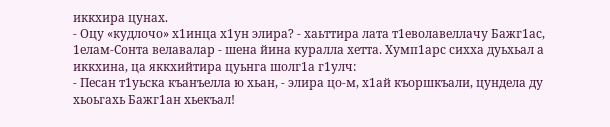иккхира цунах.
- Оцу «кудлочо» х1инца х1ун элира? - хаьттира лата т1еволавеллачу Бажг1ас, 1елам-Сонта велавалар - шена йина куралла хетта. Хумп1арс сихха дуьхьал а иккхина, ца яккхийтира цуьнга шолг1а г1улч:
- Песан т1уьска къанъелла ю хьан, - элира цо-м, х1ай къоршкъали, цундела ду хьоьгахь Бажг1ан хьекъал!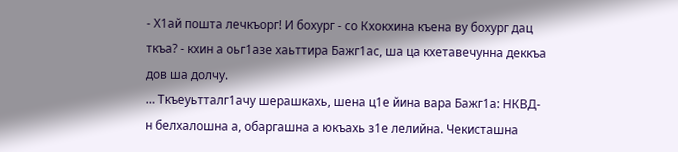- Х1ай пошта лечкъорг! И бохург - со Кхокхина къена ву бохург дац ткъа? - кхин а оьг1азе хаьттира Бажг1ас, ша ца кхетавечунна деккъа дов ша долчу.
… Ткъеуьтталг1ачу шерашкахь, шена ц1е йина вара Бажг1а: НКВД-н белхалошна а, обаргашна а юкъахь з1е лелийна. Чекисташна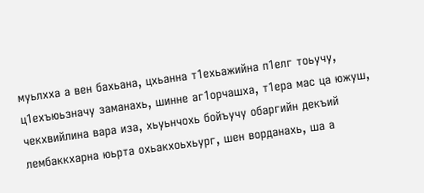муьлхха а вен бахьана, цхьанна т1ехьажийна п1елг тоьучу, ц1ехъюьзначу заманахь, шинне аг1орчашха, т1ера мас ца южуш, чекхвийлина вара иза, хьуьнчохь бойъучу обаргийн декъий лембаккхарна юьрта охьакхоьхьург, шен ворданахь, ша а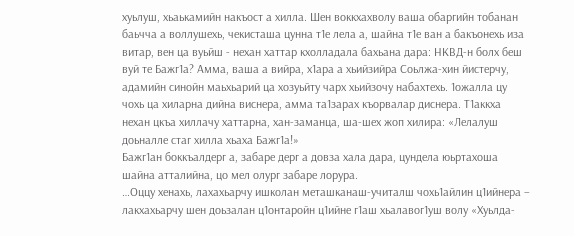хуьлуш, хьаькамийн накъост а хилла. Шен воккхахволу ваша обаргийн тобанан баьчча а воллушехь, чекисташа цунна т1е лела а, шайна т1е ван а бакъонехь иза витар, вен ца вуьйш - нехан хаттар кхолладала бахьана дара: НКВД-н болх беш вуй те Бажг1а? Амма, ваша а вийра, х1ара а хьийзийра Соьлжа-хин йистерчу, адамийн синойн маьхьарий ца хозуьйту чарх хьийзочу набахтехь. 1ожалла цу чохь ца хиларна дийна виснера, амма та1зарах къорвалар диснера. Т1аккха нехан цкъа хиллачу хаттарна, хан-заманца, ша-шех жоп хилира: «Лелалуш доьналле стаг хилла хьаха Бажг1а!»
Бажг1ан боккъалдерг а, забаре дерг а довза хала дара, цундела юьртахоша шайна атталийна, цо мел олург забаре лорура.
…Оццу хенахь, лахахьарчу ишколан меташканаш-учиталш чохь1айлин ц1ийнера – лакхахьарчу шен доьзалан ц1онтаройн ц1ийне г1аш хьалавог1уш волу «Хуьлда-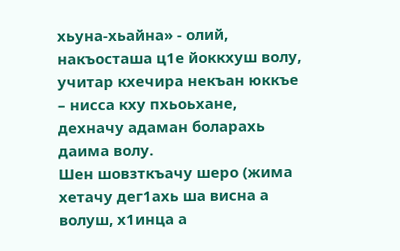хьуна-хьайна» - олий, накъосташа ц1е йоккхуш волу, учитар кхечира некъан юккъе – нисса кху пхьоьхане, дехначу адаман боларахь даима волу.
Шен шовзткъачу шеро (жима хетачу дег1ахь ша висна а волуш, х1инца а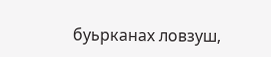буьрканах ловзуш,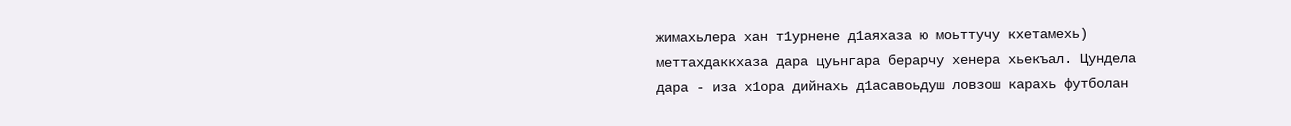жимахьлера хан т1урнене д1аяхаза ю моьттучу кхетамехь) меттахдаккхаза дара цуьнгара берарчу хенера хьекъал. Цундела дара - иза х1ора дийнахь д1асавоьдуш ловзош карахь футболан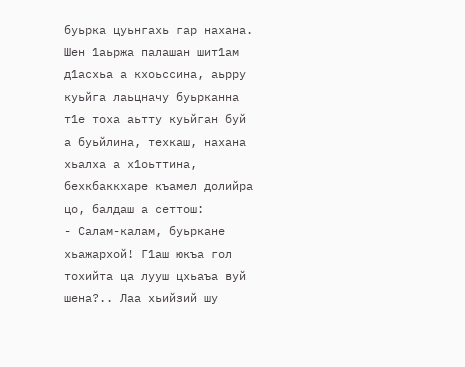буьрка цуьнгахь гар нахана.
Шен 1аьржа палашан шит1ам д1асхьа а кхоьссина, аьрру куьйга лаьцначу буьрканна т1е тоха аьтту куьйган буй а буьйлина, техкаш, нахана хьалха а х1оьттина, бехкбаккхаре къамел долийра цо, балдаш а сеттош:
- Салам-калам, буьркане хьажархой! Г1аш юкъа гол тохийта ца лууш цхьаъа вуй шена?.. Лаа хьийзий шу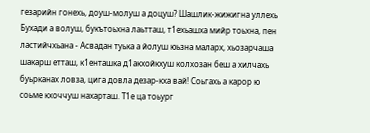гезарийн гонехь, доуш-молуш а доцуш? Шашлик-жижигна уллехь Бухади а волуш, букътоьхна лаьтташ, т1ехьашха мийр тоьхна, пен ластийчхьана - Асвадан туька а йолуш юьзна маларх, хьозарчаша шакарш етташ, к1енташка д1акхойкхуш колхозан беш а хилчахь буьрканах ловза, цига довла дезар-кха вай! Соьгахь а карор ю соьме кхоччуш нахарташ. Т1е ца тоьург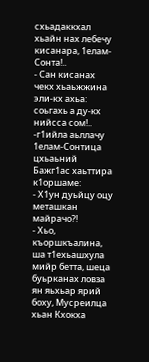схьадаккхал хьайн нах лебечу кисанара, 1елам-Сонта!..
- Сан кисанах чекх хьаьжжина эли-кх ахьа: соьгахь а ду-кх нийсса сом!.. -г1ийла аьллачу 1елам-Сонтица цхьаьний Бажг1ас хаьттира к1оршаме:
- Х1ун дуьйцу оцу меташкан майрачо?!
- Хьо, къоршкъалина, ша т1ехьашхула мийр бетта, шеца буьрканах ловза ян яьхьар ярий боху, Мусреилца хьан Кхокха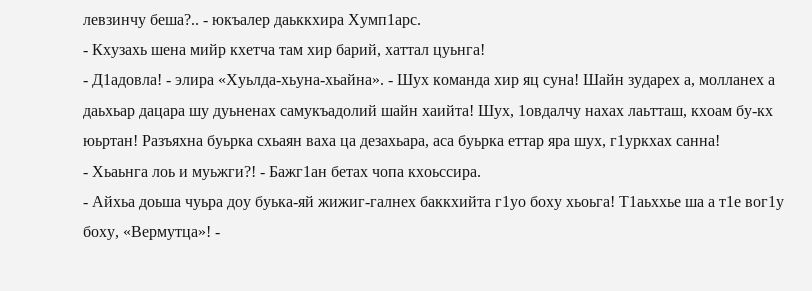левзинчу беша?.. - юкъалер даьккхира Хумп1арс.
- Кхузахь шена мийр кхетча там хир барий, хаттал цуьнга!
- Д1адовла! - элира «Хуьлда-хьуна-хьайна». - Шух команда хир яц суна! Шайн зударех а, молланех а даьхьар дацара шу дуьненах самукъадолий шайн хаийта! Шух, 1овдалчу нахах лаьтташ, кхоам бу-кх юьртан! Разъяхна буьрка схьаян ваха ца дезахьара, аса буьрка еттар яра шух, г1уркхах санна!
- Хьаьнга лоь и муьжги?! - Бажг1ан бетах чопа кхоьссира.
- Айхьа доьша чуьра доу буька-яй жижиг-галнех баккхийта г1уо боху хьоьга! Т1аьххье ша а т1е вог1у боху, «Вермутца»! -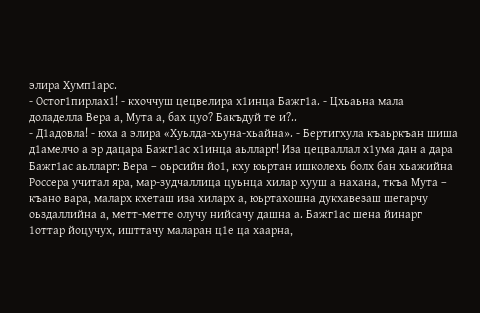элира Хумп1арс.
- Остог1пирлах1! - кхоччуш цецвелира х1инца Бажг1а. - Цхьаьна мала доладелла Вера а, Мута а, бах цуо? Бакъдуй те и?..
- Д1адовла! - юха а элира «Хуьлда-хьуна-хьайна». - Бертигхула къаьркъан шиша д1амелчо а эр дацара Бажг1ас х1инца аьлларг! Иза цецваллал х1ума дан а дара Бажг1ас аьлларг: Вера – оьрсийн йо1, кху юьртан ишколехь болх бан хьажийна Россера учитал яра, мар-зудчаллица цуьнца хилар хууш а нахана, ткъа Мута – къано вара, маларх кхеташ иза хиларх а, юьртахошна дукхавезаш шегарчу оьздаллийна а, метт-метте олучу нийсачу дашна а. Бажг1ас шена йинарг 1оттар йоцучух, ишттачу маларан ц1е ца хаарна,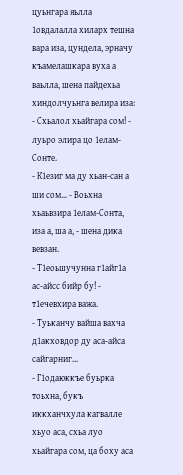цуьнгара яьлла 1овдалалла хиларх тешна вара иза, цундела, эрначу къамелашкара вуха а ваьлла, шена пайдехьа хиндолчуьнга велира иза:
- Схьалол хьайгара сом! - луьро элира цо 1елам-Сонте.
- К1езиг ма ду хьан-сан а ши сом… - Воьхна хьаьвзира 1елам-Сонта, иза а, ша а, - шена дика вевзан.
- Т1еоьшучунна г1айг1а ас-айсс бийр бу! - т1ечевхира важа.
- Туьканчу вайша вахча д1акховдор ду аса-айса сайгарниг…
- Г1одаюккъе буьрка тоьхна, букъ иккханчхула кагвалле хьуо аса, схьа луо хьайгара сом, ца боху аса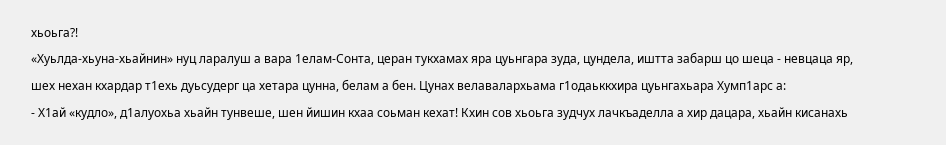хьоьга?!
«Хуьлда-хьуна-хьайнин» нуц ларалуш а вара 1елам-Сонта, церан тукхамах яра цуьнгара зуда, цундела, иштта забарш цо шеца - невцаца яр, шех нехан кхардар т1ехь дуьсудерг ца хетара цунна, белам а бен. Цунах велавалархьама г1одаьккхира цуьнгахьара Хумп1арс а:
- Х1ай «кудло», д1алуохьа хьайн тунвеше, шен йишин кхаа соьман кехат! Кхин сов хьоьга зудчух лачкъаделла а хир дацара, хьайн кисанахь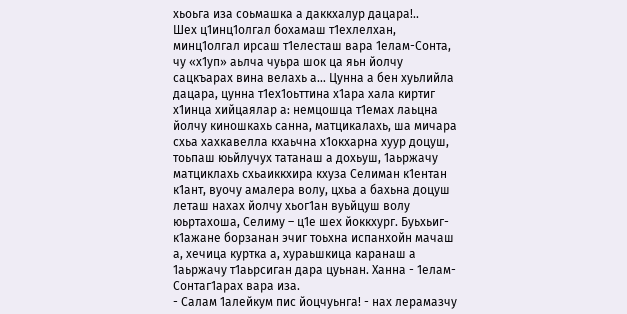хьоьга иза соьмашка а даккхалур дацара!..
Шех ц1инц1олгал бохамаш т1ехлелхан, минц1олгал ирсаш т1елесташ вара 1елам-Сонта, чу «х1уп» аьлча чуьра шок ца яьн йолчу сацкъарах вина велахь а… Цунна а бен хуьлийла дацара, цунна т1ех1оьттина х1ара хала киртиг х1инца хийцаялар а: немцошца т1емах лаьцна йолчу киношкахь санна, матцикалахь, ша мичара схьа хахкавелла кхаьчна х1окхарна хуур доцуш, тоьпаш юьйлучух татанаш а дохьуш, 1аьржачу матциклахь схьаиккхира кхуза Селиман к1ентан к1ант, вуочу амалера волу, цхьа а бахьна доцуш леташ нахах йолчу хьог1ан вуьйцуш волу юьртахоша, Селиму – ц1е шех йоккхург. Буьхьиг-к1ажане борзанан эчиг тоьхна испанхойн мачаш а, хечица куртка а, хураьшкица каранаш а 1аьржачу т1аьрсиган дара цуьнан. Ханна - 1елам-Сонтаг1арах вара иза.
- Салам 1алейкум пис йоцчуьнга! - нах лерамазчу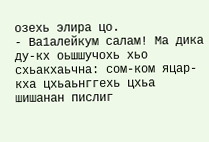озехь элира цо.
- Ва1алейкум салам! Ма дика ду-кх оьшшучохь хьо схьакхаьчна: сом-ком яцар-кха цхьаьнггехь цхьа шишанан пислиг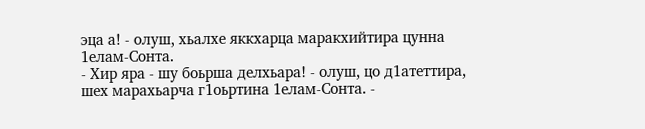эца а! - олуш, хьалхе яккхарца маракхийтира цунна 1елам-Сонта.
- Хир яра - шу боьрша делхьара! - олуш, цо д1атеттира, шех марахьарча г1оьртина 1елам-Сонта. -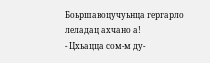Боьршавоцучуьнца гергарло леладац ахчано а!
- Цхьацца сом-м ду-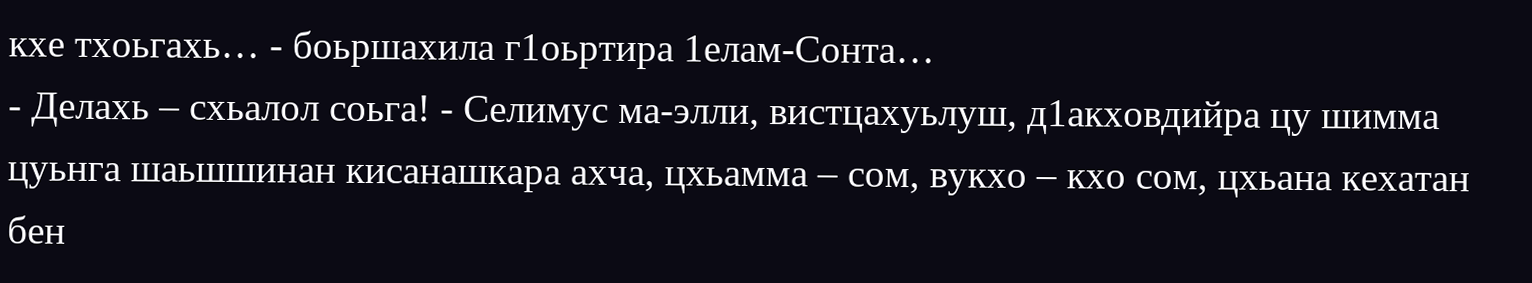кхе тхоьгахь… - боьршахила г1оьртира 1елам-Сонта…
- Делахь – схьалол соьга! - Селимус ма-элли, вистцахуьлуш, д1акховдийра цу шимма цуьнга шаьшшинан кисанашкара ахча, цхьамма – сом, вукхо – кхо сом, цхьана кехатан бен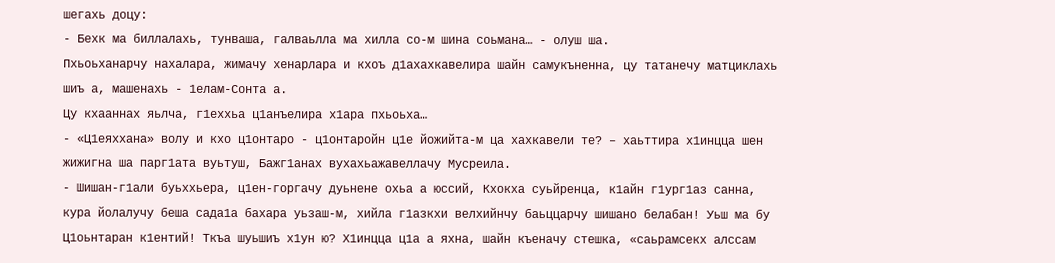шегахь доцу:
- Бехк ма биллалахь, тунваша, галваьлла ма хилла со-м шина соьмана… - олуш ша.
Пхьоьханарчу нахалара, жимачу хенарлара и кхоъ д1ахахкавелира шайн самукъненна, цу татанечу матциклахь шиъ а, машенахь - 1елам-Сонта а.
Цу кхааннах яьлча, г1еххьа ц1анъелира х1ара пхьоьха…
- «Ц1еяххана» волу и кхо ц1онтаро - ц1онтаройн ц1е йожийта-м ца хахкавели те? – хаьттира х1инцца шен жижигна ша парг1ата вуьтуш, Бажг1анах вухахьажавеллачу Мусреила.
- Шишан-г1али буьххьера, ц1ен-горгачу дуьнене охьа а юссий, Кхокха суьйренца, к1айн г1ург1аз санна, кура йолалучу беша сада1а бахара уьзаш-м, хийла г1азкхи велхийнчу баьццарчу шишано белабан! Уьш ма бу Ц1оьнтаран к1ентий! Ткъа шуьшиъ х1ун ю? Х1инцца ц1а а яхна, шайн къеначу стешка, «саьрамсекх алссам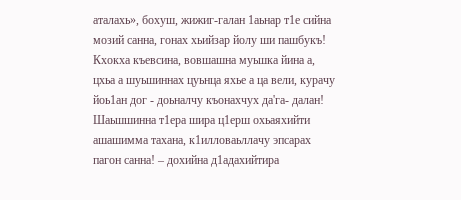аталахь», бохуш, жижиг-галан 1аьнар т1е сийна мозий санна, гонах хьийзар йолу ши пашбукъ! Кхокха къевсина, вовшашна муьшка йина а, цхьа а шуьшиннах цуьнца яхье а ца вели, курачу йоь1ан дог - доьналчу къонахчух да'га- далан! Шаьшшинна т1ера шира ц1ерш охьаяхийти ашашимма тахана, к1илловаьллачу эпсарах пагон санна! – дохийна д1адахийтира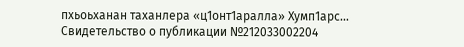пхьоьханан таханлера «ц1онт1аралла» Хумп1арс…
Свидетельство о публикации №212033002204